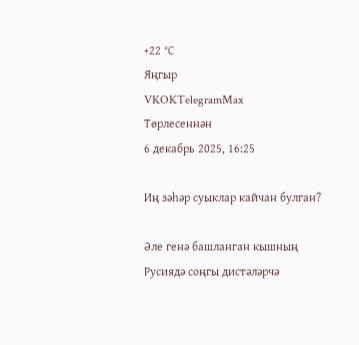+22 °С
Яңгыр
VKOKTelegramMax
Төрлесеннән
6 декабрь 2025, 16:25

Иң зәһәр суыклар кайчан булган?

Әле генә башланган кышның Русиядә соңгы дистәләрчә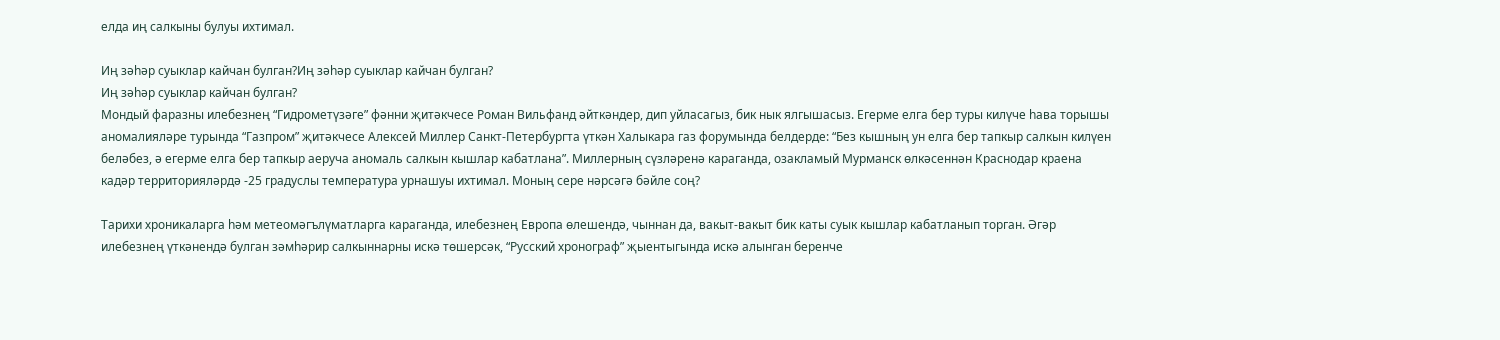елда иң салкыны булуы ихтимал.

Иң зәһәр суыклар кайчан булган?Иң зәһәр суыклар кайчан булган?
Иң зәһәр суыклар кайчан булган?
Мондый фаразны илебезнең “Гидрометүзәге” фәнни җитәкчесе Роман Вильфанд әйткәндер, дип уйласагыз, бик нык ялгышасыз. Егерме елга бер туры килүче һава торышы аномалияләре турында “Газпром” җитәкчесе Алексей Миллер Санкт-Петербургта үткән Халыкара газ форумында белдерде: “Без кышның ун елга бер тапкыр салкын килүен беләбез, ә егерме елга бер тапкыр аеруча аномаль салкын кышлар кабатлана”. Миллерның сүзләренә караганда, озакламый Мурманск өлкәсеннән Краснодар краена кадәр территорияләрдә -25 градуслы температура урнашуы ихтимал. Моның сере нәрсәгә бәйле соң?

Тарихи хроникаларга һәм метеомәгълүматларга караганда, илебезнең Европа өлешендә, чыннан да, вакыт-вакыт бик каты суык кышлар кабатланып торган. Әгәр илебезнең үткәнендә булган зәмһәрир салкыннарны искә төшерсәк, “Русский хронограф” җыентыгында искә алынган беренче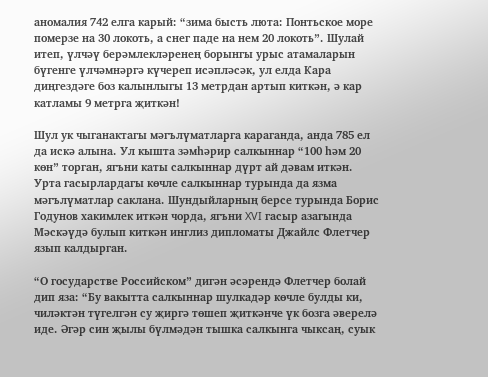аномалия 742 елга карый: “зима бысть люта: Понтьское море померзе на 30 локоть, а снег паде на нем 20 локоть”. Шулай итеп, үлчәү берәмлекләренең борынгы урыс атамаларын бүгенге үлчәмнәргә күчереп исәпләсәк, ул елда Кара диңгездәге боз калынлыгы 13 метрдан артып киткән, ә кар катламы 9 метрга җиткән!

Шул ук чыганактагы мәгълүматларга караганда, анда 785 ел да искә алына. Ул кышта зәмһәрир салкыннар “100 һәм 20 көн” торган, ягъни каты салкыннар дүрт ай дәвам иткән.
Урта гасырлардагы көчле салкыннар турында да язма мәгълүматлар саклана. Шундыйларның берсе турында Борис Годунов хакимлек иткән чорда, ягъни XVI гасыр азагында Мәскәүдә булып киткән инглиз дипломаты Джайлс Флетчер язып калдырган.

“О государстве Российском” дигән әсәрендә Флетчер болай дип яза: “Бу вакытта салкыннар шулкадәр көчле булды ки, чиләктән түгелгән су җиргә төшеп җиткәнче үк бозга әверелә иде. Әгәр син җылы бүлмәдән тышка салкынга чыксаң, суык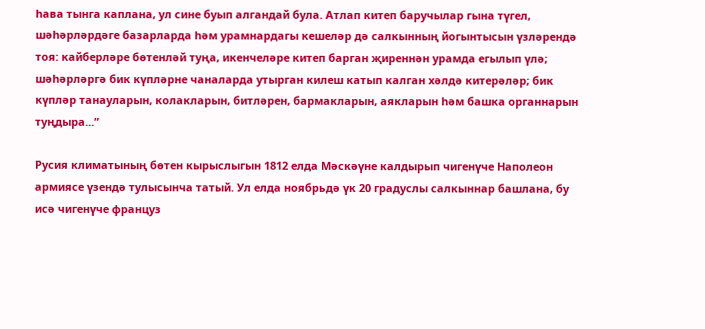һава тынга каплана, ул сине буып алгандай була. Атлап китеп баручылар гына түгел, шәһәрләрдәге базарларда һәм урамнардагы кешеләр дә салкынның йогынтысын үзләрендә тоя: кайберләре бөтенләй туңа, икенчеләре китеп барган җиреннән урамда егылып үлә; шәһәрләргә бик күпләрне чаналарда утырган килеш катып калган хәлдә китерәләр; бик күпләр танауларын, колакларын, битләрен, бармакларын, аякларын һәм башка органнарын туңдыра...”

Русия климатының бөтен кырыслыгын 1812 елда Мәскәүне калдырып чигенүче Наполеон армиясе үзендә тулысынча татый. Ул елда ноябрьдә үк 20 градуслы салкыннар башлана, бу исә чигенүче француз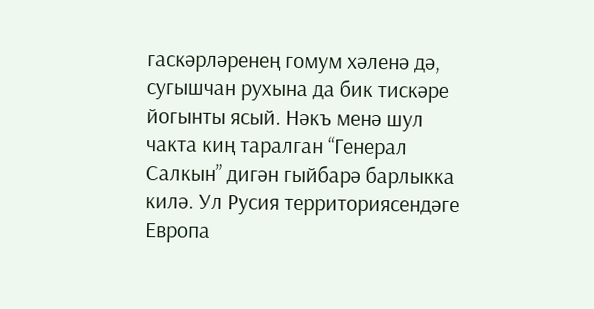гаскәрләренең гомум хәленә дә, сугышчан рухына да бик тискәре йогынты ясый. Нәкъ менә шул чакта киң таралган “Генерал Салкын” дигән гыйбарә барлыкка килә. Ул Русия территориясендәге Европа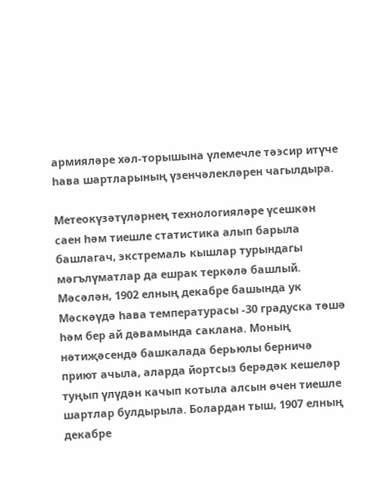армияләре хәл-торышына үлемечле тәэсир итүче һава шартларының үзенчәлекләрен чагылдыра.

Метеокүзәтүләрнең технологияләре үсешкән саен һәм тиешле статистика алып барыла башлагач, экстремаль кышлар турындагы мәгълүматлар да ешрак теркәлә башлый. Мәсәлән, 1902 елның декабре башында ук Мәскәүдә һава температурасы -30 градуска төшә һәм бер ай дәвамында саклана. Моның нәтиҗәсендә башкалада берьюлы берничә приют ачыла, аларда йортсыз берәдәк кешеләр туңып үлүдән качып котыла алсын өчен тиешле шартлар булдырыла. Болардан тыш, 1907 елның декабре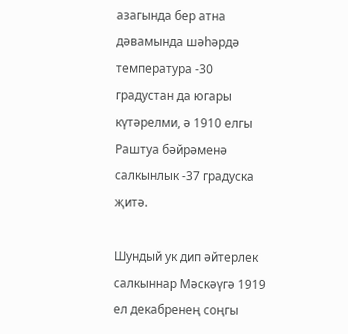азагында бер атна дәвамында шәһәрдә температура -30 градустан да югары күтәрелми, ә 1910 елгы Раштуа бәйрәменә салкынлык -37 градуска җитә.

Шундый ук дип әйтерлек салкыннар Мәскәүгә 1919 ел декабренең соңгы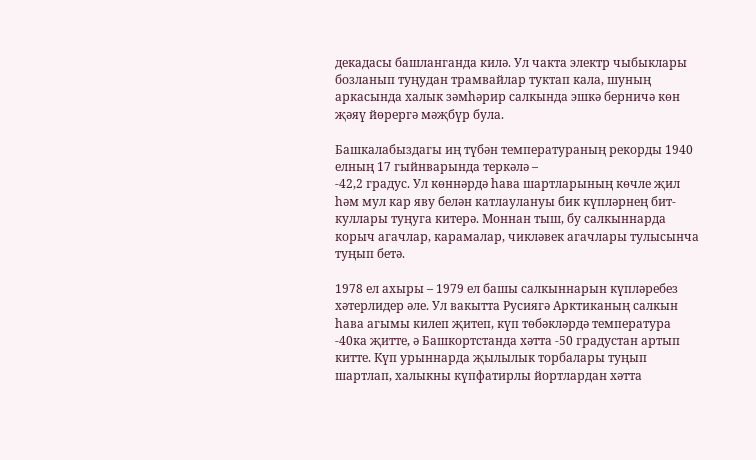декадасы башланганда килә. Ул чакта электр чыбыклары бозланып туңудан трамвайлар туктап кала, шуның аркасында халык зәмһәрир салкында эшкә берничә көн җәяү йөрергә мәҗбүр була.

Башкалабыздагы иң түбән температураның рекорды 1940 елның 17 гыйнварында теркәлә –
-42,2 градус. Ул көннәрдә һава шартларының көчле җил һәм мул кар яву белән катлаулануы бик күпләрнең бит-куллары туңуга китерә. Моннан тыш, бу салкыннарда корыч агачлар, карамалар, чикләвек агачлары тулысынча туңып бетә.

1978 ел ахыры – 1979 ел башы салкыннарын күпләребез хәтерлидер әле. Ул вакытта Русиягә Арктиканың салкын һава агымы килеп җитеп, күп төбәкләрдә температура -40ка җитте, ә Башкортстанда хәтта -50 градустан артып китте. Күп урыннарда җылылык торбалары туңып шартлап, халыкны күпфатирлы йортлардан хәтта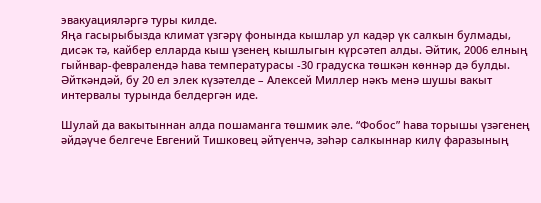эвакуацияләргә туры килде.
Яңа гасырыбызда климат үзгәрү фонында кышлар ул кадәр үк салкын булмады, дисәк тә, кайбер елларда кыш үзенең кышлыгын күрсәтеп алды. Әйтик, 2006 елның гыйнвар-февралендә һава температурасы -30 градуска төшкән көннәр дә булды. Әйткәндәй, бу 20 ел элек күзәтелде – Алексей Миллер нәкъ менә шушы вакыт интервалы турында белдергән иде.

Шулай да вакытыннан алда пошаманга төшмик әле. “Фобос” һава торышы үзәгенең әйдәүче белгече Евгений Тишковец әйтүенчә, зәһәр салкыннар килү фаразының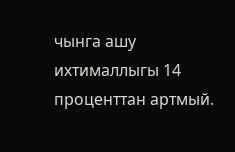чынга ашу ихтималлыгы 14 проценттан артмый.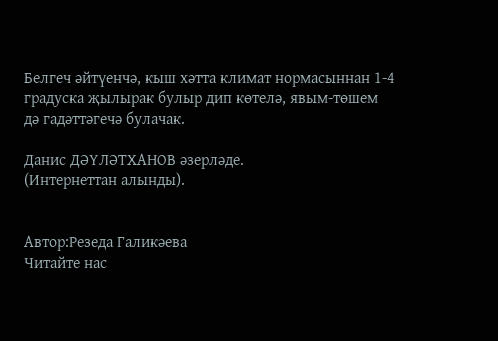Белгеч әйтүенчә, кыш хәтта климат нормасыннан 1-4 градуска җылырак булыр дип көтелә, явым-төшем дә гадәттәгечә булачак.

Данис ДӘҮЛӘТХАНОВ әзерләде.
(Интернеттан алынды).


Автор:Резеда Галикәева
Читайте нас